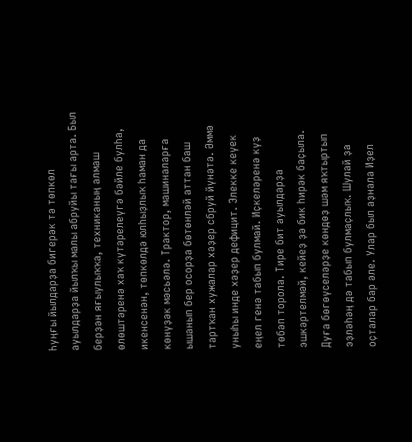Һуңғы йылдарҙа бигерәк тә төпкөл ауылдарҙа йылҡы малы абруйы тағы арта. Был берҙән яғыулыҡҡа, техниканың алмаш өлөштәренә хаҡ күтәрелеүгә бәйле булһа, икенсенән, төпкөлдә юлһыҙлыҡ һаман да көнүҙәк мәсьәлә. Трактор, машиналарға ышанып бер осорҙа бөтөнләй аттан баш тартҡан хужалар хәҙер сбруй йүнәтә. Әммә уныһы инде хәҙер дефицит. Элекке кеүек еңел генә табып булмай. Иҫкеләренә күҙ төбәп торола. Тире бит ауылдарҙа эшкәртелмәй, кейеҙ ҙә бик һирәк баҫыла. Дуға бөгөүселәрҙе көндөҙ шәм яҡтыртып эҙләһәң дә табып булмаҫлыҡ. Шулай ҙа оҫталар бар әле. Улар был аҙнала Иҙел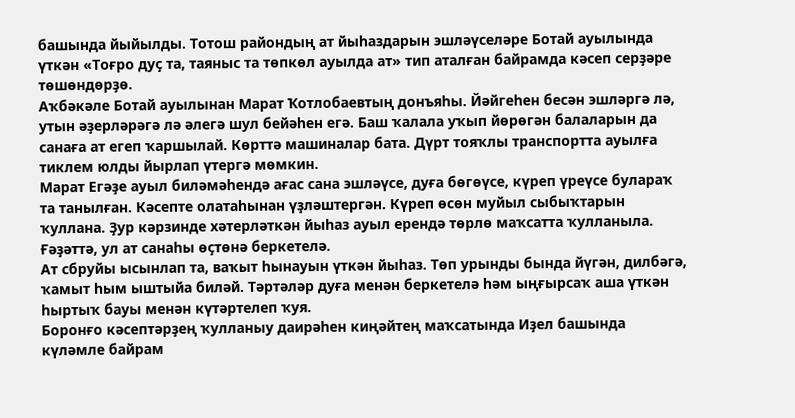башында йыйылды. Тотош райондың ат йыһаздарын эшләүселәре Ботай ауылында үткән «Тоғро дуҫ та, таяныс та төпкөл ауылда ат» тип аталған байрамда кәсеп серҙәре төшөндөрҙө.
Аҡбәкәле Ботай ауылынан Марат Ҡотлобаевтың донъяһы. Йәйгеһен бесән эшләргә лә, утын әҙерләрәгә лә әлегә шул бейәһен егә. Баш ҡалала уҡып йөрөгән балаларын да санаға ат егеп ҡаршылай. Көрттә машиналар бата. Дүрт тояҡлы транспортта ауылға тиклем юлды йырлап үтергә мөмкин.
Марат Егәҙе ауыл биләмәһендә ағас сана эшләүсе, дуға бөгөүсе, күреп үреүсе булараҡ та танылған. Кәсепте олатаһынан үҙләштергән. Күреп өсөн муйыл сыбыҡтарын ҡуллана. Ҙур кәрзинде хәтерләткән йыһаз ауыл ерендә төрлө маҡсатта ҡулланыла. Ғәҙәттә, ул ат санаһы өҫтөнә беркетелә.
Ат сбруйы ысынлап та, ваҡыт һынауын үткән йыһаз. Төп урынды бында йүгән, дилбәгә, ҡамыт һым ыштыйа биләй. Тәртәләр дуға менән беркетелә һәм ыңғырсаҡ аша үткән һыртыҡ бауы менән күтәртелеп ҡуя.
Боронғо кәсептәрҙең ҡулланыу даирәһен киңәйтең маҡсатында Иҙел башында күләмле байрам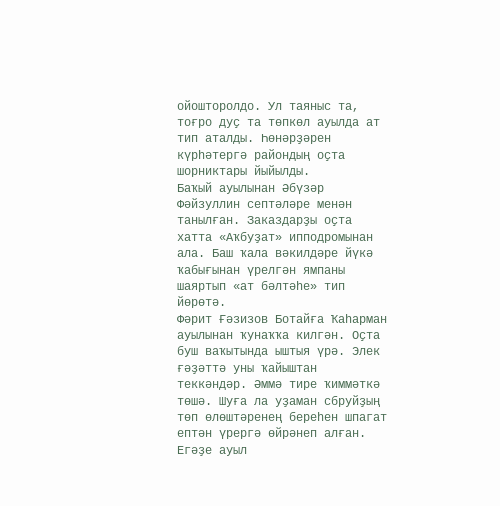ойошторолдо. Ул таяныс та, тоғро дуҫ та төпкөл ауылда ат тип аталды. Һөнәрҙәрен күрһәтергә райондың оҫта шорниктары йыйылды.
Баҡый ауылынан Әбүзәр Фәйзуллин септәләре менән танылған. Заказдарҙы оҫта хатта «Аҡбуҙат» ипподромынан ала. Баш ҡала вәкилдәре йүкә ҡабығынан үрелгән ямпаны шаяртып «ат бәлтәһе» тип йөрөтә.
Фәрит Ғәзизов Ботайға Ҡаһарман ауылынан ҡунаҡҡа килгән. Оҫта буш ваҡытында ыштыя үрә. Элек ғәҙәттә уны ҡайыштан теккәндәр. Әммә тире ҡиммәткә төшә. Шуға ла уҙаман сбруйҙың төп өлөштәренең береһен шпагат ептән үрергә өйрәнеп алған.
Егәҙе ауыл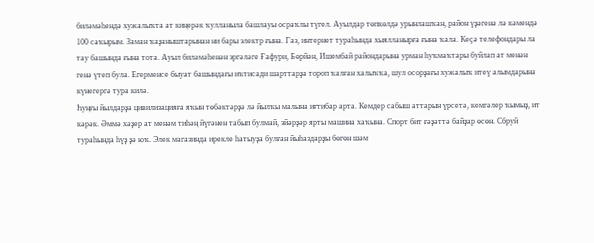биләмәһендә хужалыҡта ат киңерәк ҡулланыла башлауы осраҡлы түгел. Ауылдар төпкөлдә урынлашҡан, район үҙәгенә лә кәмендә 100 саҡырым. Заман ҡаҙаныштарынан ни бары электр ғына. Газ, интернет тураһында хыялланырға ғына ҡала. Кеҫә телефондары ла тау башында ғына тота. Ауыл биләмәһенән эргәләге Ғафури, Бөрйән, Ишембай райондарына урман һуҡмаҡтары буйлап ат менән генә үтеп була. Егерменсе быуат башындағы иҡтисади шарттарҙа тороп ҡалған халыҡҡа, шул осорҙағы хужалыҡ итеү алымдарына күнегергә тура килә.
Һуңғы йылдарҙа цивилизацияға яҡын төбәктәрҙә лә йылҡы малына иғтибар арта. Кемдер сабыш аттарын үрсетә, кемгәлер ҡымыҙ, ит кәрәк. Әммә хәҙер ат менәм тиһәң йүгәнен табып булмай, эйәрҙәр ярты машина хаҡына. Спорт бит ғәҙәттә байҙар өсөн. Сбруй тураһында һүҙ ҙә юҡ. Элек магазинда ирекле һатыуҙа булған йыһаздарҙы бөгөн шәм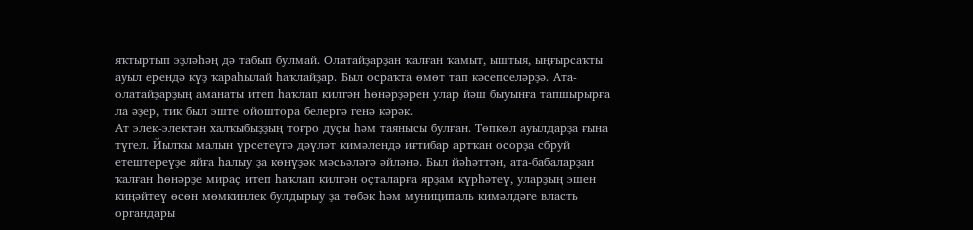яҡтыртып эҙләһәң дә табып булмай. Олатайҙарҙан ҡалған ҡамыт, ыштыя, ыңғырсаҡты ауыл ерендә күҙ ҡараһылай һаҡлайҙар. Был осраҡта өмөт тап кәсепселәрҙә. Ата-олатайҙарҙың аманаты итеп һаҡлап килгән һөнәрҙәрен улар йәш быуынға тапшырырға ла әҙер, тик был эште ойоштора белергә генә кәрәк.
Ат элек-электән халҡыбыҙҙың тоғро дуҫы һәм таянысы булған. Төпкөл ауылдарҙа ғына түгел. Йылҡы малын үрсетеүгә дәүләт кимәлендә иғтибар артҡан осорҙа сбруй етештереүҙе яйға һалыу ҙа көнүҙәк мәсьәләгә әйләнә. Был йәһәттән, ата-бабаларҙан ҡалған һөнәрҙе мираҫ итеп һаҡлап килгән оҫталарға ярҙам күрһәтеү, уларҙың эшен киңәйтеү өсөн мөмкинлек булдырыу ҙа төбәк һәм муниципаль кимәлдәге власть органдары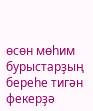өсөн мөһим бурыстарҙың береһе тигән фекерҙә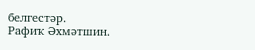белгестәр.
Рафиҡ Әхмәтшин.